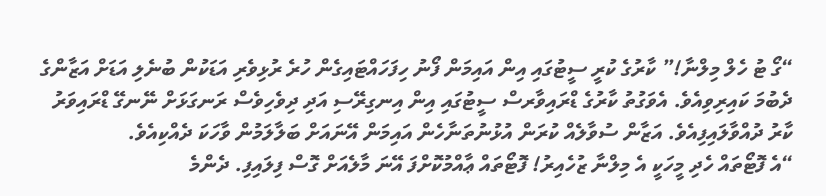“ގޯ ޓު ހެލް މިލްނާ!” ކާރުގެ ކުރީ ސީޓުގައި އިން އައިމަން ފޯނު ހިފަހައްޓައިގެން ހުރެ ރުޅިވެރި އަޑަކުން ބުނެލި އަޑަށް އަޒާންގެ ދެބުމަ ކައިރިވިއެވެ. އެވަގުތު ކާރުގެ ޑްރައިވާރސް ސީޓުގައި އިން އިނގިރޭސި އަދި ދިވެހިވެސް ރަނގަޅަށް ނޭނގޭ ޑްރައިވަރު ކާރު ދުއްވާލައިފިއެވެ. އަޒާން ސުވާލެއް ކުރަން އުޅުނުތަނާހެން އައިމަން އޭނައަށް ބަލާލަމުން ވާހަކަ ދެއްކިއެވެ.
“އެ ފޮޓޯތައް ހެދި މީހަކީ އެ މިލްނާ ޒުހެއިރު! ފޮޓޯތައް ޢާއްމުކޮށްފަ އޭނަ މާލެއަށް ގޮސް ފިލައިފި. ދެންމެ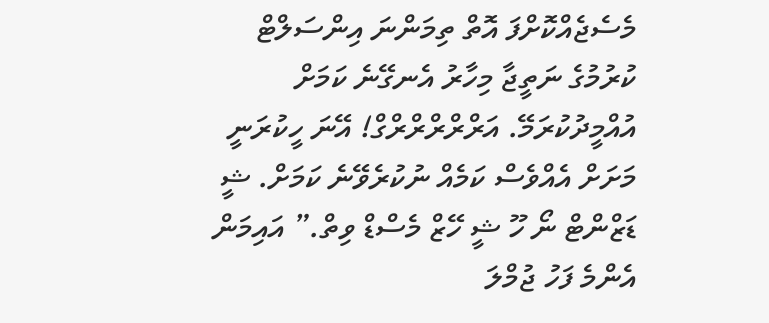މެސެޖެއްކޮށްފަ އޮތް ތިމަންނަ އިންސަލްޓް ކުރުމުގެ ނަތީޖާ މިހާރު އެނގޭނެ ކަމަށް އުއްމީދުކުރަމޭ. އަރްރްރްރްރްގް! އޭނަ ހީކުރަނީ މަށަށް އެއްވެސް ކަމެއް ނުކުރެވޭނެ ކަމަށް. ޝީ ޑަޒްންޓް ނޯ ހޫ ޝީ ހޭޒް މެސްޑް ވިތް.” އައިމަން އެންމެ ފަހު ޖުމްލަ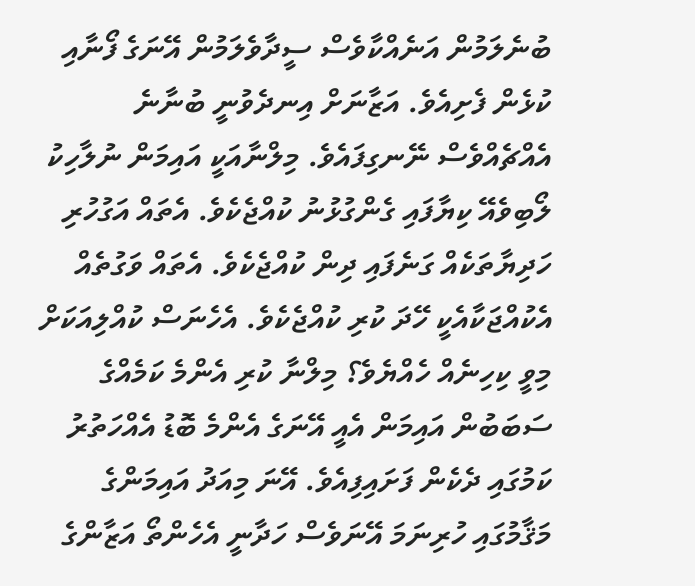ބުނެލަމުން އަނެއްކާވެސް ސީދާވެލަމުން އޭނަގެ ފޯނާއި ކުޅެން ފެށިއެވެ. އަޒާނަށް އިނދެވުނީ ބުނާނެ އެއްޗެއްވެސް ނޭނގިފައެވެ. މިލްނާއަކީ އައިމަން ނުލާހިކު ލޯބިވެއޭ ކިޔާފައި ގެންގުޅުނު ކުއްޖެކެވެ. އެތައް އަގުހުރި ހަދިޔާތަކެއް ގަނެފައި ދިން ކުއްޖެކެވެ. އެތައް ވަގުތެއް އެކުއްޖަކާއެކީ ހޭދަ ކުރި ކުއްޖެކެވެ. އެހެނަސް ކުއްލިއަކަށް މިވީ ކިހިނެއް ހެއްޔެވެ؟ މިލްނާ ކުރި އެންމެ ކަމެއްގެ ސަބަބުން އައިމަން އެއީ އޭނަގެ އެންމެ ބޮޑު އެއްހަތުރު ކަމުގައި ދެކެން ފަށައިފިއެވެ. އޭނަ މިއަދު އައިމަންގެ މަޤާމުގައި ހުރިނަމަ އޭނަވެސް ހަދާނީ އެހެންތޯ އަޒާންގެ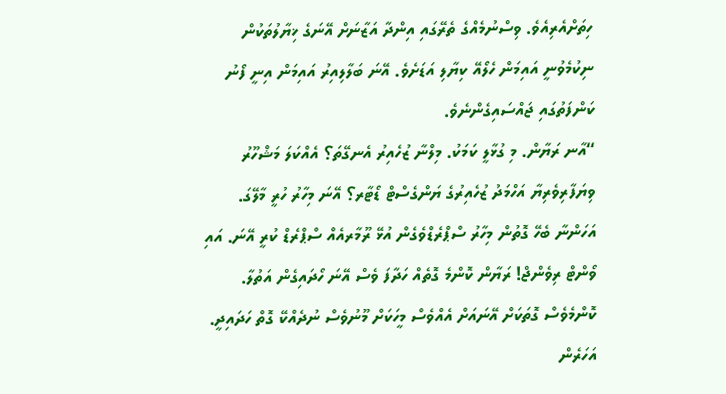ހިތަށްއެރިއެވެ. ވިސްނުމެއްގެ ތެރޭގައި އިންދާ އަޒާނަށް އޭނަގެ ޚިޔާލުތަކުން ނިކުމެވުނީ އައިމަން ހެލޯއޭ ކިޔާލި އަޑަށެވެ. އޭނަ ބަލާލިއިރު އައިމަން އިނީ ފޯނު ކަންފަތުގައި ޖައްސައިގެންނެވެ.
“އާނ ރަޔާން. މި ގުޅާލީ ކަމަކު. މިލްނާ ޒުހެއިރު އެނގޭތަ؟ އެއްކަލަ މަޝްހޫރު ވިޔަފާރިވެރިޔާ އަހްމަދު ޒުހެއިރުގެ ޔަންގެސްޓް ޑޯޓާރ؟ އޭނަ މިހާރު ހުރީ މާލޭގަ. އަހަންނާ ބެހޭ ގޮތުން މިހާރު ސްޕްރެޑްވެގެން އުޅޭ ރޫމާރއެއް ސްޕްރެޑް ކުރީ އޭނަ. އައި ވޯންޓް ރިވެންޖް! ރަޔާން ކޮންމެ ގޮތެއް ހަދާފަ ވެސް އޭނަ ހޯދައިގެން އަތުލާ. ކޮންމެވެސް ގޮތަކަށް އޭނައަށް އެއްވެސް މީހަކަށް މޫނުވެސް ނުދެއްކޭ ގޮތް ހަދައިދީ. އަހަރެން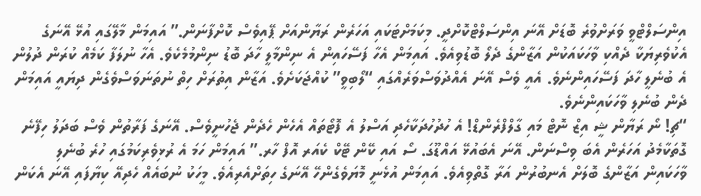އިންސަލްޓްވީ ވަރަށްވުރެ ބޮޑަށް އޭނަ އިންސަލްޓްކޮށްދީ. މިކަމަށްޓަކައި އަހަރެން ރަޔާންއަށް ޕޭއިވެސް ކޮށްފާނަން.” އައިމަން މާލޭގައި އުޅޭ އޭނަގެ އެކުވެރިޔަކާ ދެއްކި ވާހަކައަކުން އަޒާންގެ ދެލޯ ބޮޑުވިއެވެ. އައިމަން އެހާ ފަސޭހައިން އެ ނިންމާލީ ހާދަ ބޮޑު ނިންމުމެކެވެ. އެހާ ނުލަފާ ކަމެއް ކުރަން ދުލުން އެ ބުނެލީ ހާދަ ފަސޭހައިންނެވެ. އެއީ ވެސް އޭނަ އެއްދުވަސްވަރެއްގައި “ލޯބިވީ” ކުއްޖަކަށެވެ. އަޒާން އިތުރަށް ހިތް ނުތަނަވަސްވެގެން ދިޔައީ އައިމަން ދެން ބުނެލި ވާހަކައިންނެވެ.
“ޗި! ނޯ ރަޔާން ޝީ އިޒް ނޮޓް މައި ގާލްފްރެންޑް! އެ ހުދުހުދަކާހެދި އަސްލު އެ ފޮޓޯތައް އެހެން ހެދެން ޖެހުނީވެސް. އޭނަގެ ފަރާތުން ވެސް ބަދަލު ހިފޭނެ ގޮތަކާމެދު އަހަރެން އެބަ ވިސްނަން. އޭނަ އެބައުޅޭ އައްޑޫގަ. ސޯ އައި ކޭން ޓޭކް ކެއަރ އޮފް ހާރ.” އައިމަން ހަމަ އެ ރުޅިވެރިކަމުގައި ހުރެ ބުނެލި ވާހަކައިން އަޒާންގެ ބޮލަށް އެނބުރުން އަރާ ގޮތްވިއެވެ. އައިމަން އުޅެނީ މޮޔަވެގެންހޭ އޭނަގެ ހިތަށްއެރިއެވެ. މީހަކު ނުބައެއް ހެދިއޭ ކިޔާފައި އޭނަ އެކަން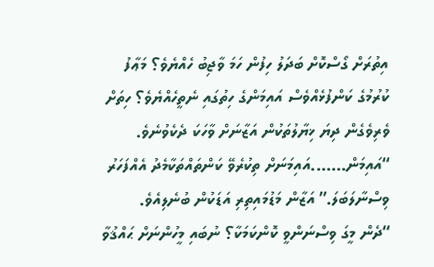އިތުރަށް ގޯސްކޮށް ބަދަލު ހިފުން ހަމަ ވާޖިބު ހެއްޔެވެ؟ މަޢާފު ކުރުމުގެ ކަންފުޅެއްވެސް އައިމަންގެ ހިތުގައި ނެތީހެއްޔެވެ؟ ހިތަށް ވެރިވެގެން ދިޔަ ޚިޔާލުތަކުން އަޒާނަށް ވާހަކަ ދެކެވުނެވެ.
“އައިމަން…….އައިމަނަށް ތިކުރެވޭ ކަންތައްތަކާމެދު އެއްފަހަރު ވިސްނާލަބަލަ.” އަޒާން މަޑުމައިތިރި އަޑަކުން ބުނެލިއެވެ.
“ދެން މީގަ ވިސްނަންވީ ކޮންކަމަކާ؟ ނުބައި މީހުންނަށް ޙައްޤުވާ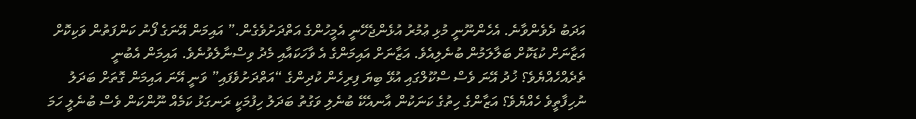އަދަބު ދެވެންވާނެ. އެހެންނޫނީ މުޅި ޢުމުރު އުޅެންޖެހޭނީ އެމީހުންގެ އަތްދަށުވެގެން.” އައިމަން އޭނަގެ ފޯނު ކަންފަތުން ވަކިކޮށް އަޒާނަށް ކުޑަކޮށް ބަލާލަމުން ބުނެލިއެވެ. އަޒާނަށް އައިމަންގެ އެ ވާހަކައާއި މެދު ވިސްނާލެވުނެވެ. އައިމަން އެބުނީ ތެދެއްހެއްޔެވެ؟ ޚުދު އޭނަ ވެސް ސްކޫލްގައި އުޅޭ ބިޔަ ފިރިހެން ކުދިންގެ “އަތްދަށުވެފައި” ވަނީ އޭނަ އައިމަން ގޮތަށް ބަދަލު ނުހިފާތީވެ ހެއްޔެވެ؟ އަޒާންގެ ހިތުގެ ކަނަކުން އާނއެކޭ ބުނެލި ވަގުތު ބަދަލު ހިފުމަކީ ރަނގަޅު ކަމެއް ނޫންކަން ވެސް ބުނެލީ ހަމަ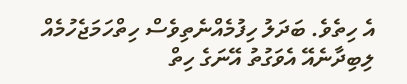އެ ހިތެވެ. ބަދަލު ހިފުމެއްނެތިވެސް ހިތްހަމަޖެހުމެއް ލިބިދާނެއޭ އެވަގުތު އޭނަގެ ހިތް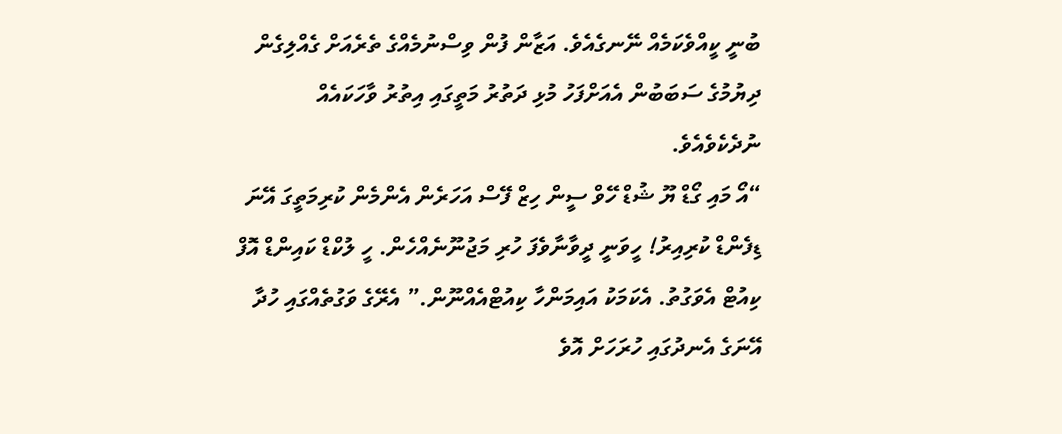ބުނީ ކީއްވެކަމެއް ނޭނގެއެވެ. އަޒާން ފުން ވިސްނުމެއްގެ ތެރެއަށް ގެއްލިގެން ދިޔުމުގެ ސަބަބުން އެއަށްފަހު މުޅި ދަތުރު މަތީގައި އިތުރު ވާހަކައެއް ނުދެކެވެއެވެ.
“އޯ މައި ގޯޑް ޔޫ ޝުޑް ހޭވް ސީން ހިޒް ފޭސް އަހަރެން އެންމެން ކުރިމަތީގަ އޭނަ ޑިފެންޑް ކުރިއިރު! ހީވަނީ ދީވާނާވެފަ ހުރި މަޖުނޫނެއްހެން. ހީ ލުކްޑް ކައިންޑް އޮފް ކިއުޓް އެވަގުތު. އެކަމަކު އައިމަންހާ ކިއުޓްއެއްނޫން.” އެރޭގެ ވަގުތެއްގައި ހުދާ އޭނަގެ އެނދުގައި ހުރަހަށް އޮވެ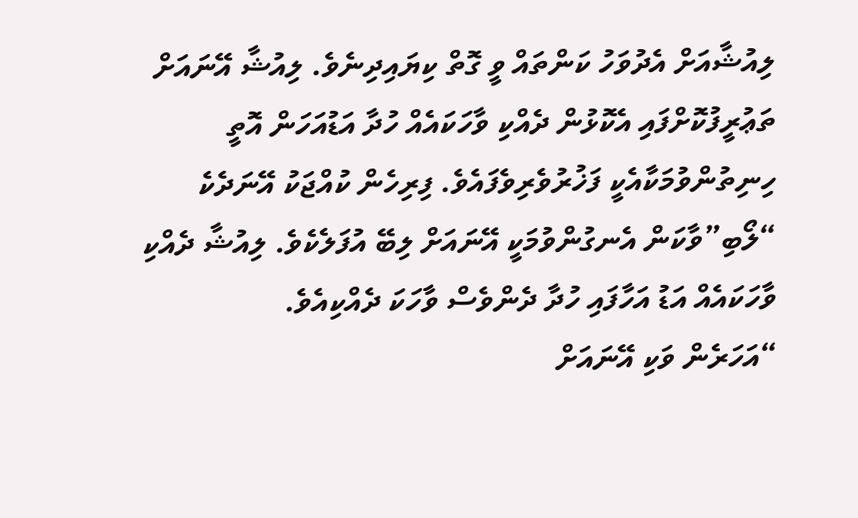ލިއުޝާއަށް އެދުވަހު ކަންތައް ވީ ގޮތް ކިޔައިދިނެވެ. ލިއުޝާ އޭނައަށް ތަޢުރީފުކޮށްފައި އެކޮޅުން ދެއްކި ވާހަކައެއް ހުދާ އަޑުއަހަން އޮތީ ހިނިތުންވުމަކާއެކީ ފަޚުރުވެރިވެފައެވެ. ފިރިހެން ކުއްޖަކު އޭނަދެކެ “ލޯބި”ވާކަން އެނގުންވުމަކީ އޭނައަށް ލިބޭ އުފަލެކެވެ. ލިއުޝާ ދެއްކި ވާހަކައެއް އަޑު އަހާފައި ހުދާ ދެންވެސް ވާހަކަ ދެއްކިއެވެ.
“އަހަރެން ވަކި އޭނައަށް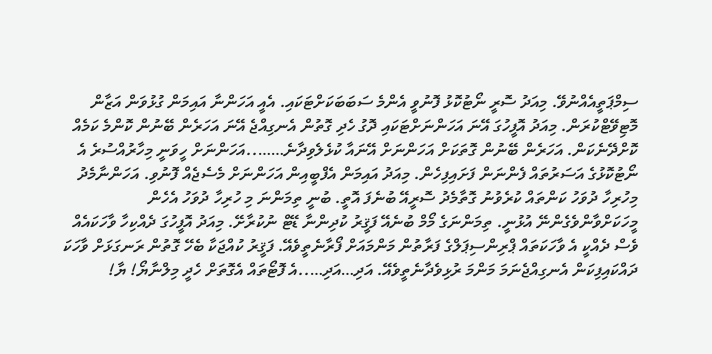ސިމްޕަތީއެއްނުވޭ. މިއަދު ސޮރީ ނޯޓުކޮޅު ފޮނުވީ އެންމެ ސަބަބަކަށްޓަކައި. އެއީ އަހަންނާ އައިމަން ގުޅުވަން އަޒާން މޮޓިވޭޓްކުރަން. މިއަދު އޮފީހުގަ އޭނަ އަހަންނަށްޓަކައި ދޮގު ހެދި ގޮތުން އެނގިއްޖެ އޭނަ އަހަރެން ބޭނުން ކޮންމެ ކަމެއް ކޮށްދޭނެކަން. އަހަރެން ބޭނުން ގޮތަކަށް އަހަންނަށް އޭނައާ ކުޅެލެވިދާނެ……..އަހަންނަށް ހީވަނީ މިހާރުއްސުރެ އެ ނޯޓުކޮޅުގެ އަސަރުތައް ފެންނަން ފަށައިފިހެން. މިއަދު އައިމަން އެފްބީއިން އަހަންނަށް މެސެޖެއް ފޮނުވި. އަހަންނާމެދު މިހުރިހާ ދުވަހު ކަންތައް ކުރެވުނު ގޮތާމެދު ސޮރީއޭ ބުނެފަ އޮތީ. ބުނީ ތިމަންނަ މި ހުރިހާ ދުވަހު އެހެން މީހަކަށްވާންވެގެންނޭ އުޅުނީ. ތިމަންނަގެ މޯމް ބުނެއޭ ފަޤީރު ކުދިންނާ ޑޭޓް ނުކުރާށޭ. މިއަދު އޮފީހުގަ ދެއްކިހާ ވާހަކައެއް ވެސް ދެއްކީ އެ ވާހަކަތައް ޕްރިންސިޕަލްގެ ފަރާތުން މަންމައަށް ފޯރާނެތީވެއޭ. ފަޤީރު ކުއްޖަކާ ބެހޭ ގޮތުން ރަނގަޅަށް ވާހަކަ ދައްކައިފިކަން އެނގިއްޖެނަމަ މަންމަ ރުޅިވެދާނެތީވެއޭ. އަދި…އަދި…..އެ ފޮޓޯތައް އެގޮތަށް ހެދީ މިލްނާޔޯ! ޔާ!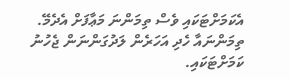އެކަމަށްޓަކައި ވެސް ތިމަންނަ މަޢާފަށް އެދެމޭ. ތިމަންނައާ ހެދި އަހަރެން ލަދުގަންނަން ޖެހުނު ކަމަށްޓަކައި.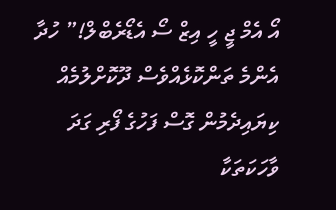އޯ އެމް ޖީ ހީ އިޒް ސޯ އެޑޯރެބްލް!” ހުދާ އެންމެ ތަންކޮޅެއްވެސް ދޫކޮށްލުމެއް ކިޔައިދެމުން ގޮސް ފަހުގެ ފޯރި ގަދަ ވާހަކަތަކާ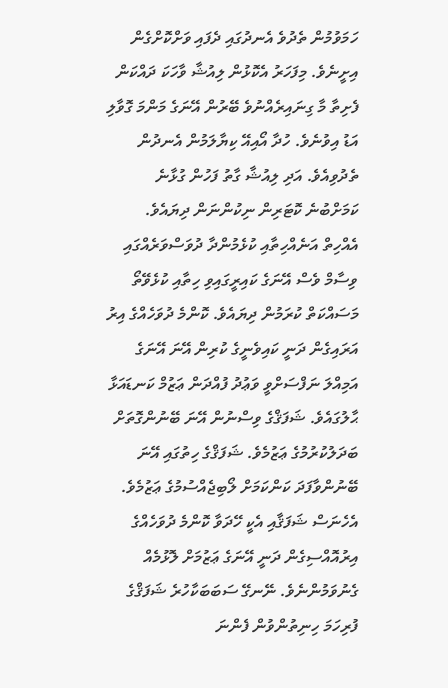ހަމަވުމުން ތެދުވެ އެނދުގައި ދެފައި ވަށްކޮށްގެން އިށީނެވެ. މިފަހަރު އެކޮޅުން ލިއުޝާ ވާހަކަ ދައްކަން ފެށިތާ މާ ގިނައިރެއްނުވެ ބޭރުން އޭނަގެ މަންމަ ގޮވާލި އަޑު އިވުނެވެ. ހުދާ އޯއިއޭ ކިޔާލަމުން އެނދުން ތެދުވިއެވެ. އަދި ލިއުޝާ ގާތު ފަހުން ގުޅާނެ ކަމަށްބުނެ ކޮޓަރިން ނިކުންނަން ދިޔައެވެ.
އެއްހިތް އަނެއްހިތާއި ކުޅެމުންދާ ދުވަސްވަރެއްގައި ވިސާމް ވެސް އޭނަގެ ކައިރީގައިވި ހިތާއި ކުޅެވޭތޯ މަސައްކަތް ކުރަމުން ދިޔައެވެ. ކޮންމެ ދުވަހެއްގެ އިރު އަރައިގެން ދަނީ ކައިވެނީގެ ކުރިން އޭނަ އޭނަގެ އަމިއްލަ ނަފްސަށްވީ ވަޢުދު ފުއްދަން ޢަޒުމް ކަނޑައަޅާ ޙާލުގައެވެ. ޝަފަޤްގެ ވިސްނުން އޭނަ ބޭނުންގޮތަށް ބަދަލުކުރުމުގެ ޢަޒުމެވެ. ޝަފަޤްގެ ހިތުގައި އޭނަ ބޭނުންވާފަދަ ކަންކަމަށް ލޯބިޖެއްސުމުގެ ޢަޒުމެވެ. އެހެނަސް ޝަފަޤާއި އެކީ ހޭދަވާ ކޮންމެ ދުވަހެއްގެ އިރުއޮއްސިގެން ދަނީ އޭނަގެ ޢަޒުމަށް ލޮޅުމެއް ގެނުވަމުންނެވެ. ނޭނގޭ ސަބަބަކާހުރެ ޝަފަޤްގެ ފުރިހަމަ ހިނިތުންވުން ފެންނަ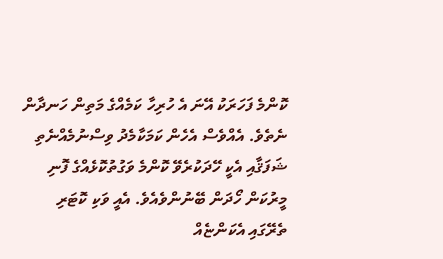ކޮންމެ ފަހަރަކު އޭނަ އެ ހުރިހާ ކަމެއްގެ މަތިން ހަނދާން ނެތެވެ. އެއްވެސް އެހެން ކަމަކާމެދު ވިސްނުމެއްނެތި ޝަފަޤާއި އެކީ ހޭދަކުރެވޭ ކޮންމެ ވަގުތުކޮޅެއްގެ ފޮނި މީރުކަން ހޯދަން ބޭނުންވެއެވެ. އެއީ ވަކި ކޮޓަރި ތެރޭގައި އެކަންޏެއް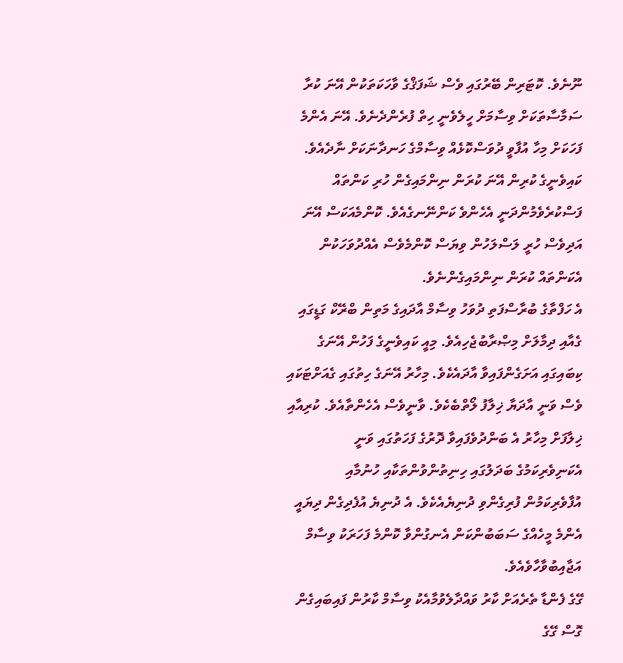ނޫނެވެ. ކޮޓަރިން ބޭރުގައި ވެސް ޝަފަޤްގެ ވާހަކަތަކުން އޭނަ ކުރާ ސަމާސާތަކަށް ވިސާމަށް ހީލެވެނީ ހިތް ފުރެންދެނެވެ. އޭނަ އެންމެ ފަހަކަށް މިހާ އުފާވީ ދުވަސްކޮޅެއް ވިސާމްގެ ހަނދާނަކަށް ނާދެއެވެ. ކައިވެނީގެ ކުރިން އޭނަ ކުރަން ނިންމައިގެން ހުރި ކަންތައް ފަސްކުރެވެމުންދަނީ އެހެންވެ ކަންނޭނގެއެވެ. ކޮންމެއަކަސް އޭނަ އަދިވެސް ހުރީ ލަސްލަހުން ވިޔަސް ކޮންމެވެސް އެއްދުވަހަކުން އެކަންތައް ކުރަން ނިންމައިގެންނެވެ.
އެ ހަފްތާގެ ބުރާސްފަތި ދުވަހު ވިސާމް އާދައިގެ މަތިން ބްރޭކް ގަޑީގައި ގެއާއި ދިމާލަށް މިޞްރާބުޖެހިއެވެ. މިއީ ކައިވެނީގެ ފަހުން އޭނަގެ ކިބައިގައި އަށަގެންފައިވާ އާދައެކެވެ. މިހާރު އޭނަގެ ހިތުގައި ގެއަށްޓަކައި ވެސް ވަނީ އާދަޔާ ޚިލާފު ލޯތްބެކެވެ. ވާނީވެސް އެހެންތާއެވެ. ކުރިއާއި ޚިލާފަށް މިހާރު އެ ބަންދުވެފައިވާ ދޮރުގެ ފަހަތުގައި ވަނީ އެކަނިވެރިކަމުގެ ބަދަލުގައި ހިނިތުންވުންތަކާއި ހުނުމާއި އުފާވެރިކަމުން ފުރިގެންވި ދުނިޔެއެކެވެ. އެ ދުނިޔެ އުފެދިގެން ދިޔައީ އެންމެ މީހެއްގެ ސަބަބުންކަން އެނގުންވާ ކޮންމެ ފަހަރަކު ވިސާމް އަޖާއިބުވާހާވެއެވެ.
ގޭގެ ފެންޑާ ތެރެއަށް ކާރު ވައްދާލެވުމާއެކު ވިސާމް ކާރުން ފައިބައިގެން ގޮސް ގޭގެ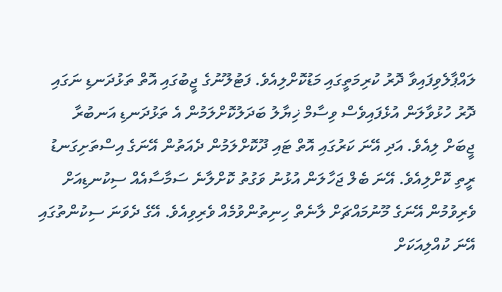ލައްޕާލެވިފައިވާ ދޮރު ކުރިމަތީގައި މަޑުކޮށްލިއެވެ. ފަޓުލޫނުގެ ޖީބުގައި އޮތް ތަޅުދަނޑި ނަގައި ދޮރު ހުޅުވާލަން އުޅެފައިވެސް ވިސާމް ޚިޔާލު ބަދަލުކޮށްލަމުން އެ ތަޅުދަނޑި އަނބުރާ ޖީބަށް ލިއެވެ. އަދި އޭނަ ކަރުގައި އޮތް ޓައި ދޫކޮށްލަމުން ދެއަތުން އޭނަގެ އިސްތަށިގަނޑު ރީތި ކޮށްލިއެވެ. އޭނަ ބެލް ޖަހާލަން އުޅުނު ވަގުތު ކޮށްލާނެ ސަމާސާއެއް ސިކުނޑިއަށް ވެރިވުމުން އޭނަގެ މޫނުމައްޗަށް ލާނެތް ހިނިތުންވުމެއް ވެރިވިއެވެ. އޭގެ ދެވަނަ ސިކުންތުގައި އޭނަ ކުއްލިއަކަށް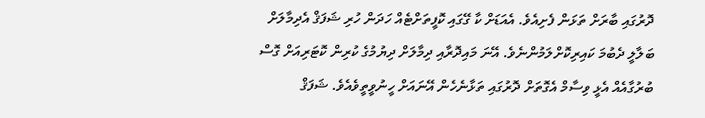ދޮރުގައި ބާރަށް ތަޅަން ފެށިއެވެ. އެއަޑަށް ކާ ގޭގައި ކޮފީތަށްޓެއް ހަދަން ހުރި ޝަފަޤް އެދިމާލަށް ބަލާލީ ދެބުމަ ކައިރިކޮށްލަމުންނެވެ. އޭނަ މައިދޮރާއި ދިމާލަށް ދިޔުމުގެ ކުރިން ކޮޓަރިއަށް ގޮސް ބުރުގާއެއް އެޅީ ވިސާމް އެގޮތަށް ދޮރުގައި ތަޅާނެހެން އޭނައަށް ހީނުވީތީވެއެވެ. ޝަފަޤް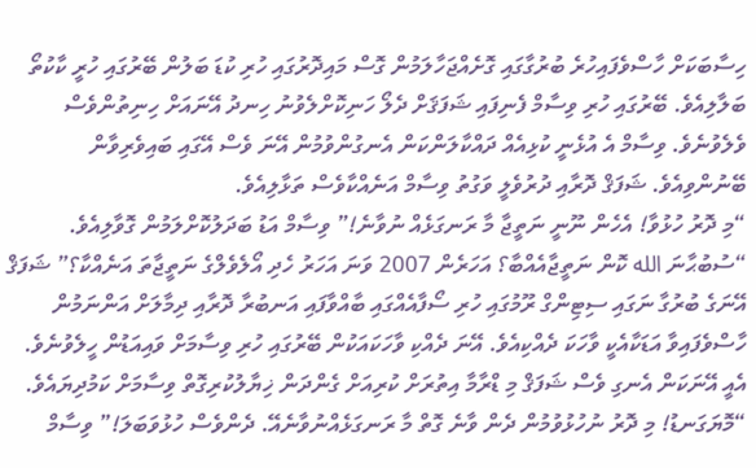ހިސާބަކަށް ހާސްވެފައިހުރެ ބުރުގާގައި ގޮށެއްޖަހާލަމުން ގޮސް މައިދޮރުގައި ހުރި ކުޑަ ބަލުން ބޭރުގައި ހުރީ ކާކުތޯ ބަލާލިއެވެ. ބޭރުގައި ހުރި ވިސާމް ފެނިފައި ޝަފަޤަށް ދެލޯ ހަނިކޮށްލެވުނު ހިނދު އޭނައަށް ހިނިތުންވެސް ވެލެވުނެވެ. ވިސާމް އެ އުޅެނީ ކުޅިއެއް ދައްކާލަންކަން އެނގުންވުމުން އޭނަ ވެސް އޭގައި ބައިވެރިވާން ބޭނުންވިއެވެ. ޝަފަޤް ދޮރާއި ދުރުވެލީ ވަގުތު ވިސާމް އަނެއްކާވެސް ތަޅާލިއެވެ.
“މި ދޮރު ހުޅުވާ! އެހެން ނޫނީ ނަތީޖާ މާ ރަނގަޅެއް ނުވާނެ!” ވިސާމް އަޑު ބަދަލުކޮށްލަމުން ގޮވާލިއެވެ.
“ސުބުޙާނަ الله ކޮން ނަތީޖާއެއްބާ؟ އަހަރެން 2007 ވަނަ އަހަރު ހެދި އޯލެވެލްގެ ނަތީޖާތަ އަނެއްކާ؟” ޝަފަޤް އޭނަގެ ބުރުގާ ނަގައި ސިޓިންގް ރޫމުގައި ހުރި ސޯފާއެއްގައި ބާއްވާފައި އަނބުރާ ދޮރާއި ދިމާލަށް އަންނަމުން ހާސްވެފައިވާ އަޑަކާއެކީ ވާހަކަ ދެއްކިއެވެ. އޭނަ ދެއްކި ވާހަކައަކުން ބޭރުގައި ހުރި ވިސާމަށް ވައިއަޑުން ހީލެވުނެވެ. އެއީ އޭނަކަން އެނގި ވެސް ޝަފަޤް މި ޑްރާމާ އިތުރަށް ކުރިއަށް ގެންދަން ޚިޔާލުކުރިގޮތް ވިސާމަށް ކަމުދިޔައެވެ.
“މޮޔަގަނޑު! މި ދޮރު ނުހުޅުވުމުން ދެން ވާނެ ގޮތް މާ ރަނގަޅެއްނުވާނެއޭ. ދެންވެސް ހުޅުވަބަލަ!” ވިސާމް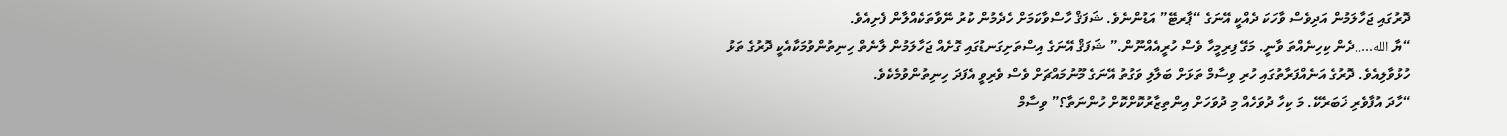ދޮރުގައި ޖަހާލަމުން އަދިވެސް ވާހަކަ ދެއްކީ އޭނަގެ “ޕާރޓޭ” އަޑުންނެވެ. ޝަފަޤް ހާސްވާކަމަށް ހެދެމުން ކުރު ނޭވާތަކެއްލާން ފެށިއެވެ.
“ޔާ الله…..ދެން ކިހިނެއްތަ ވާނީ. މަގޭ ފިރިމީހާ ވެސް ހުރީއެއްނޫން.” ޝަފަޤް އޭނަގެ އިސްތަށިގަނޑުގައި ގޮށެއް ޖަހާލަމުން ލާނެތް ހިނިތުންވުމަކާއެކީ ދޮރުގެ ތަޅު ހުޅުވާލިއެވެ. ދޮރުގެ އަނެއްފަރާތުގައި ހުރި ވިސާމް ތަޅަށް ބަލާލި ވަގުތު އޭނަގެ މޫނުމައްޗަށް ވެސް ވެރިވީ އެފަދަ ހިނިތުންވުމެކެވެ.
“ހާދަ އުފާވެރި ޚަބަރެކޭ. މަ ކިހާ ދުވަހެއް މި ދުވަހަށް އިންތިޒާރުކޮށްކޮށް ހުންނަތާ؟” ވިސާމް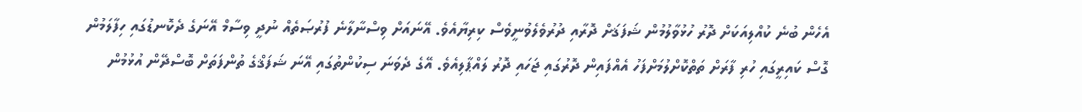އެހެން ބުނެ ކުއްލިއަކަށް ދޮރު ހުޅުވާލުމުން ޝަފަޤަށް ދޮރާއި ދުރުވެލެވުނީވެސް ކިރިޔާއެވެ. އޭނައަށް ވިސްނާލާނެ ފުރުޞަތެއް ނުދީ ވިސާމް އޭނަގެ ދެކޮނޑުގައި ހިފާލަމުން ގޮސް ކައިރީގައި ހުރި ފާރަށް ތަތްކޮށްލުމަށްފަހު އެއްފައިން ދޮރުގައި ޖަހައި ދޮރު ލައްޕާލިއެވެ. އޭގެ ދެވަނަ ސިކުންތުގައި އޭނަ ޝަފަޤްގެ ތުންފަތަށް ބޮސްދޭން އުޅުމުން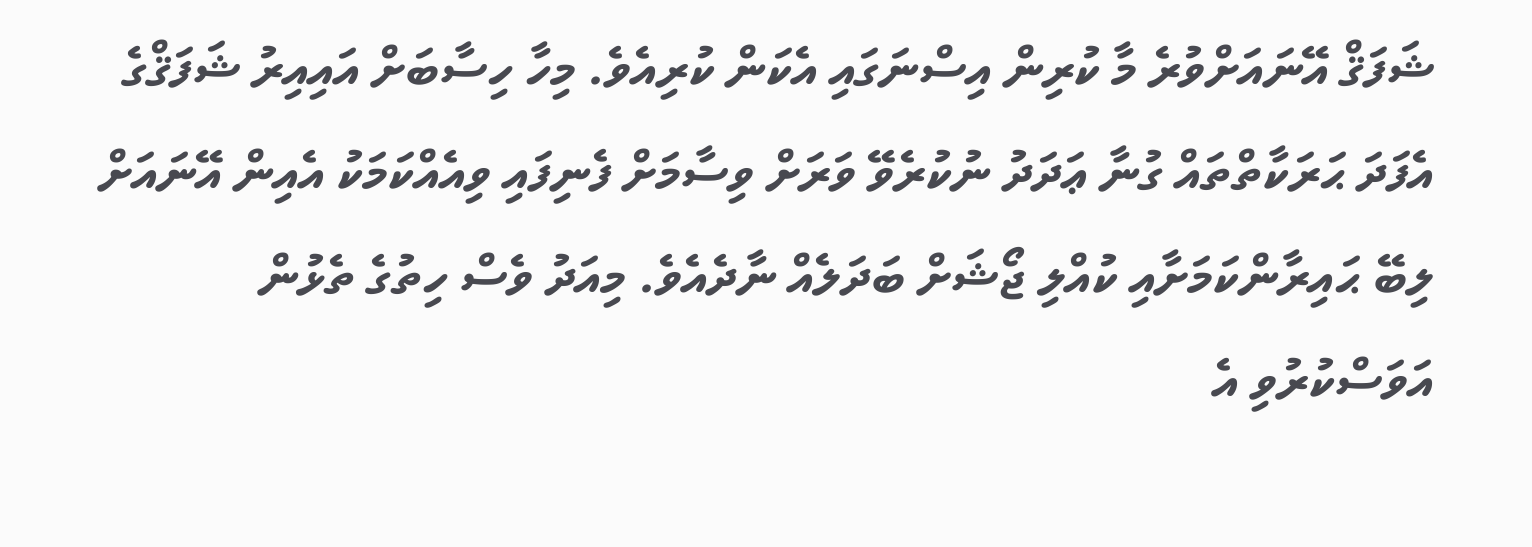ޝަފަޤް އޭނައަށްވުރެ މާ ކުރިން އިސްނަގައި އެކަން ކުރިއެވެ. މިހާ ހިސާބަށް އައިއިރު ޝަފަޤްގެ އެފަދަ ޙަރަކާތްތައް ގުނާ ޢަދަދު ނުކުރެވޭ ވަރަށް ވިސާމަށް ފެނިފައި ވިއެއްކަމަކު އެއިން އޭނައަށް ލިބޭ ޙައިރާންކަމަށާއި ކުއްލި ޖޯޝަށް ބަދަލެއް ނާދެއެވެ. މިއަދު ވެސް ހިތުގެ ތެޅުން އަވަސްކުރުވި އެ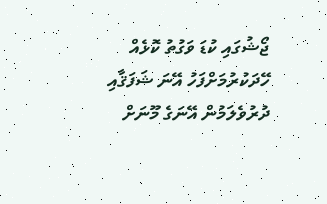ޖޯޝުގައި ކުޑަ ވަގުތު ކޮޅެއް ހޭދަކުރުމަށްފަހު އޭނަ ޝަފަޤާއި ދުރުވެލަމުން އޭނަގެ މޫނަށް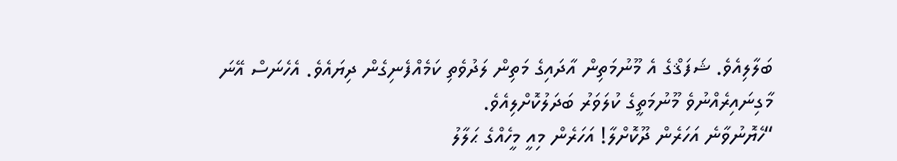ބަލާލިއެވެ. ޝަފަޤްގެ އެ މޫނުމަތިން އާދައިގެ މަތިން ލަދުވެތި ކަމެއްފެނިގެން ދިޔައެވެ. އެހެނަސް އޭނަ މާގިނައިރެއްނުވެ މޫނުމަތީގެ ކުލަވަރު ބަދަލުކޮށްލިއެވެ.
“ހެޔޮނުވާނެ އަހަރެން ދޫކޮށްލާ! އަހަރެން މިއީ މީހެއްގެ ޙަލާލު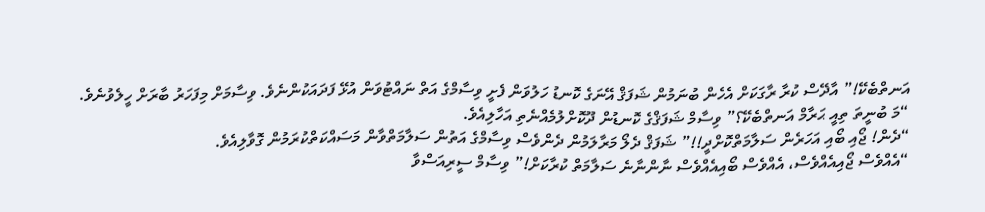އަނތްބެކޭ!” އާދޭސް ކުރާ ރާގަކަށް އެހެން ބުނަމުން ޝަފަޤް އޭނަގެ ކޮނޑު ހަލުވަން ފެށީ ވިސާމްގެ އަތް ނައްޓުވަން އުޅޭ ފަދައަކުންނެވެ. ވިސާމަށް މިފަހަރު ބާރަށް ހީލެވުނެވެ.
“މަ ބުނީތަ ތިއީ ޙަރާމް އަނތްބެކޭ؟” ވިސާމް ޝަފަޤްގެ ކޮނޑުން ދޫކޮށްލުމެއްނެތި އަހާލިއެވެ.
“ދެން! ޖޯއި ބޯއި އަހަރެން ސަލާމަތްކޮށްދީ!!” ޝަފަޤް ދެލޯ މަރާލަމުން ދެންވެސް ވިސާމްގެ އަތުން ސަލާމަތްވާން މަސައްކަތްކުރަމުން ގޮވާލިއެވެ.
“އެއްވެސް ޖޯއިއެއްވެސް، އެއްވެސް ބޯއިއެއްވެސް ނާންނާނެ ސަލާމަތް ކުރާކަށް!” ވިސާމް ސީރިއަސްވާ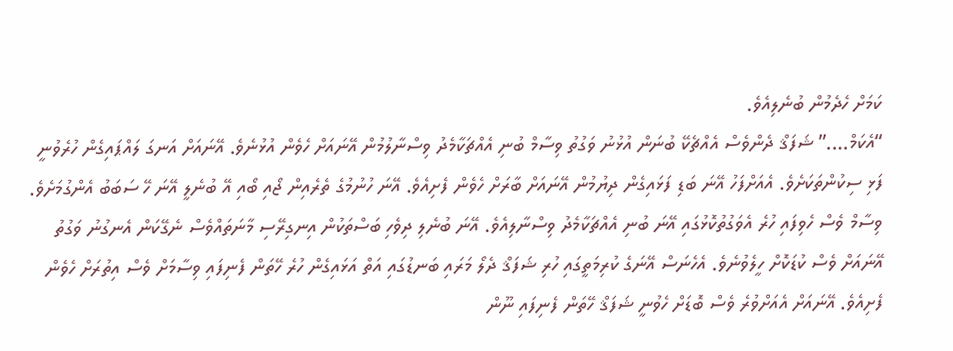ކަމަށް ހެދެމުން ބުނެލިއެވެ.
“އެކަމް….” ޝަފަޤް ދެންވެސް އެއްޗެކޭ ބުނަން އުޅުނު ވަގުތު ވިސާމް ބުނި އެއްޗަކާމެދު ވިސްނާލުމުން އޭނައަށް ހެވެން އުޅުނެވެ. އޭނައަށް އަނގަ ލައްޕައިގެން ހުރެވުނީ ފަޅި ސިކުންތަކަށެވެ. އެއަށްފަހު އޭނަ ބަޑި ފަޅައިގެން ދިޔުމުން އޭނައަށް ބާރަށް ހެވެން ފެށިއެވެ. އޭނަ ހުނުމުގެ ތެރެއިން ޖޯއި ބޯއި އޭ ބުނެލީ އޭނަ ހޭ ސަބަބު އެންގުމަށެވެ. ވިސާމް ވެސް ހެވިފައި ހުރެ އެވަގުތުކޮޅުގައި އޭނަ ބުނި އެއްޗަކާމެދު ވިސްނާލިއެވެ. އޭނަ ބުނެލި ދިވެހި ބަސްތަކުން އިނގިރޭސި މާނަތައްވެސް ނެގޭކަން އެނގުނު ވަގުތު އޭނައަށް ވެސް ކުޑަކޮށް ހީލެވުނެވެ. އެހެނަސް އޭނަގެ ކުރިމަތީގައި ހުރި ޝަފަޤް ދެލޯ މަރައި ބަނޑުގައި އަތް އަޅައިގެން ހުރެ ހޭތަން ފެނިފައި ވިސާމަށް ވެސް އިތުރަށް ހެވެން ފެށިއެވެ. އޭނައަށް އެއަށްވުރެ ވެސް ބޮޑަށް ހެވުނީ ޝަފަޤް ހޭތަން ފެނިފައި ނޫން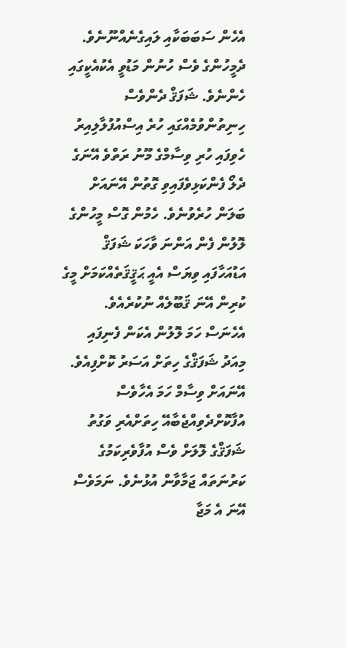އެހެން ސަބަބަކާއި ލައިގެނެއްނޫނެވެ.
ދެމީހުންގެ ވެސް ހުނުން މަޑުވީ އެކުއެކީގައި ހެންނެވެ. ޝަފަޤް ދެންވެސް ހިނިތުންވުމެއްގައި ހުރެ އިސްއުފުލާލިއިރު ހެވިފައި ހުރި ވިސާމްގެ މޫނު ރަތްވެ އޭނަގެ ދެލޯ ފެންކަޅިވެފައިވި ގޮތުން އޭނައަށް ބަލަން ހުރެވުނެވެ. ހެމުން ގޮސް މީހުންގެ ލޮލުން ފެން އަންނަ ވާހަކަ ޝަފަޤް އަޑުއަހާފައި ވިޔަސް އެއީ ޙަޤީޤަތެއްކަމަށް މީގެ ކުރިން އޭނަ ޤަބޫލެއް ނުކުރެއެވެ. އެހެނަސް ހަމަ ލޮލުން އެކަން ފެނިފައި މިއަދު ޝަފަޤްގެ ހިތަށް އަސަރު ކޮށްފިއެވެ. އޭނައަށް ވިސާމް ހަމަ އެހާވެސް އުފާކޮށްދެވިއްޖެބާއޭ ހިތަށްއެރި ވަގުތު ޝަފަޤްގެ ލޮލަށް ވެސް އުފާވެރިކަމުގެ ކަރުނަތައް ޖަމާވާން އުޅުނެވެ. ނަމަވެސް އޭނަ އެ މަޖާ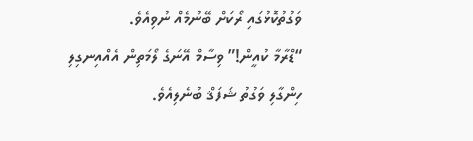ވަގުތުކޮޅުގައި ރޯކަށް ބޭނުމެއް ނުވިއެވެ.
“ޑްރާމާ ކުއީން!” ވިސާމް އޭނަގެ ލޯމަތިން އެއްއިނގިލި ހިންގާލި ވަގުތު ޝަފަޤް ބުނެލިއެވެ.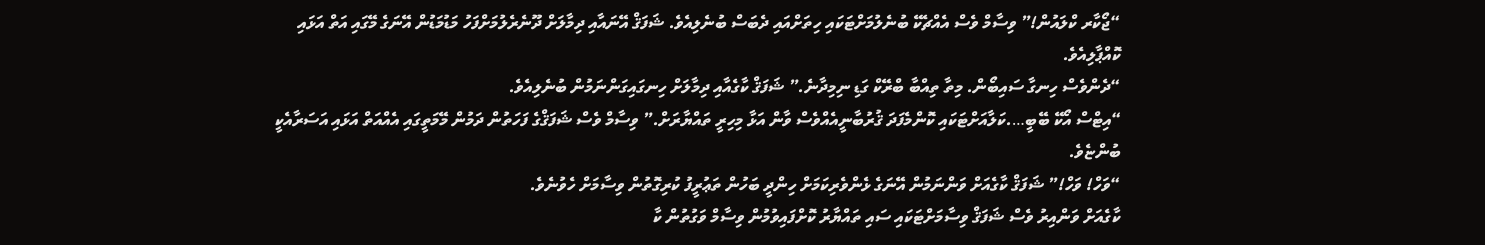“ޖޯކާރ ކްލައުން!” ވިސާމް ވެސް އެއްޗެކޭ ބުނެލުމަށްޓަކައި ހިތަށްއައި ދެބަސް ބުނެލިއެވެ. ޝަފަޤް އޭނައާއި ދިމާލަށް ދޫނެރެލުމަށްފަހު މަޑުމަޑުން އޭނަގެ މޭގައި އަތް އަޅައި ކޮއްޕާލިއެވެ.
“ދެންވެސް ހިނގާ ސައިބޯން. މިތާ ތިއްބާ ބްރޭކް ގަޑި ނިމިދާނެ.” ޝަފަޤް ކާގެއާއި ދިމާލަށް ހިނގައިގަންނަމުން ބުނެލިއެވެ.
“އިޓްސް އޯކޭ ބޭބީ….ކަލާއަށްޓަކައި ކޮންމެފަދަ ޤުރުބާނީއެއްވެސް ވާން އަޅާ މިހިރީ ތައްޔާރަށް.” ވިސާމް ވެސް ޝަފަޤްގެ ފަހަތުން ދަމުން މޭމަތީގައި އެއްއަތް އަޅައި އަސަރާއެކީ ބުންޏެވެ.
“ވަހް! ވަހް!” ޝަފަޤް ކާގެއަށް ވަންނަމުން އޭނަގެ ޅެންވެރިކަމަށް ހިންދީ ބަހުން ތަޢުރީފު ކުރިގޮތުން ވިސާމަށް ހެވުނެވެ.
ކާގެއަށް ވަންއިރު ވެސް ޝަފަޤް ވިސާމަށްޓަކައި ސައި ތައްޔާރު ކޮށްފައިވުމުން ވިސާމް ވަގުތުން ކާ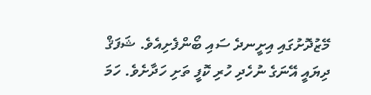މޭޒުދޮށުގައި އިށީނދެ ސައި ބޯންފެށިއެވެ. ޝަފަޤް ދިޔައީ އޭނަގެ ނުހެދި ހުރި ކޮފީ ތަށި ހަދާށެވެ. ހަމަ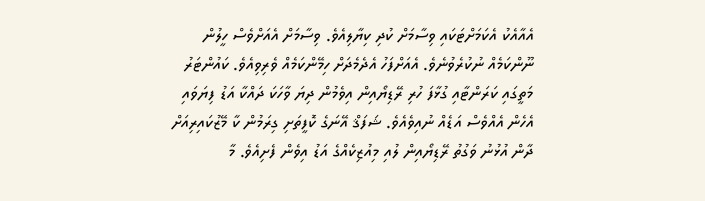އެއާއެކު އެކަމަށްޓަކައި ވިސާމަށް ކުދި ކިޔާލިއެވެ. ވިސާމަށް އެއަށްވެސް ހީލުން ނޫންކަމެއް ނުކުރެވުނެވެ. އެއަށްފަހު އެދެމެދަށް ހިމޭންކަމެއް ވެރިވިއެވެ. ކައުންޓަރު މަތީގައި ކަރަންޓާއި ގުޅާފަ ހުރި ރޭޑިޔޯއިން އިވެމުން ދިޔަ ވާހަކަ ދައްކާ އަޑު ފިޔަވައި އެހެން އެއްވެސް އަޑެއް ނުއިވެއެވެ. ޝަފަޤް އޭނަގެ ކޮފީތަށި ގިރަމުން ކާ މޭޒުކައިރިއަށް ދާން އުޅުނު ވަގުތު ރޭޑިޔޯއިން ލުއި މިއުޒިކެއްގެ އަޑު އިވެން ފެށިއެވެ. މާ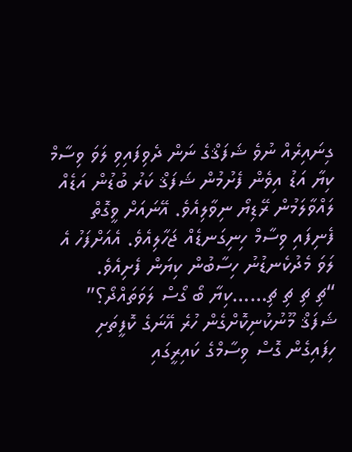ގިނައިރެއް ނުވެ ޝަފަޤްގެ ނަން ދެވިފައިވި ލަވަ ވިސާމް ކިޔާ އަޑު އިވެން ފެށުމުން ޝަފަޤް ކަރު ބުޑުން އަޑެއް ލައްވާލަމުން ރޭޑިޔޯ ނިވާލިއެވެ. އޭނައަށް ވީގޮތް ފެނިފައި ވިސާމް ހިނިގަނޑެއް ޖަހާލިއެވެ. އެއަށްފަހު އެ ލަވަ މެދުކެނޑުނު ހިސާބުން ކިޔަން ފެށިއެވެ.
“ޗި ޗި ޗި ޗި……ކިޔާ ބޯ ގޯސް ލަވަތައްދޯ؟” ޝަފަޤް މޫނުކުނިކޮށްގެން ހުރެ އޭނަގެ ކޮފީތަށި ހިފައިގެން ގޮސް ވިސާމްގެ ކައިރީގައި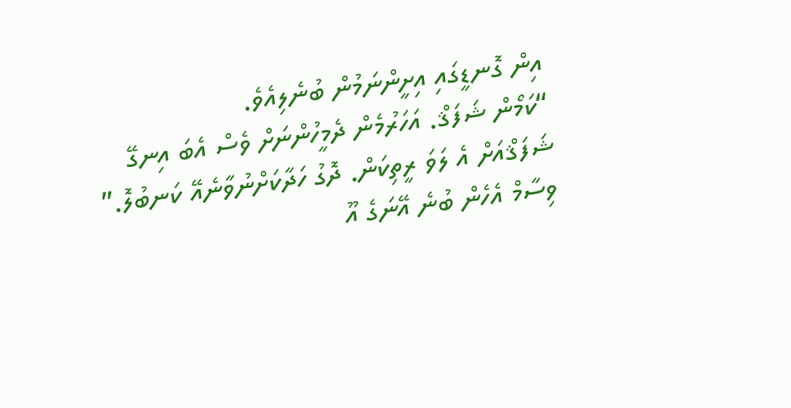އިން ގޮނޑީގައި އިށީންނަމުން ބުނެލިއެވެ.
“ކަމޯން ޝަފަޤް. އަހަރުމެން ދެމީހުންނަށް ވެސް އެބަ އިނގޭ ޝަފަޤްއަށް އެ ލަވަ ރީތިކަން. ދޮގު ހަދާކަށްނުވާނެއޭ ކަނބުލޮ.” ވިސާމް އެހެން ބުނެ އޭނަގެ އޫ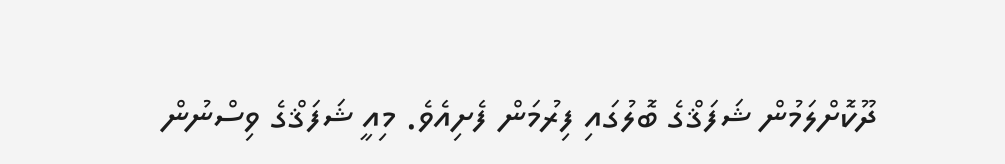ދޫކޮށްލަމުން ޝަފަޤްގެ ބޮލުގައި ފިރުމަން ފެށިއެވެ. މިއީ ޝަފަޤްގެ ވިސްނުން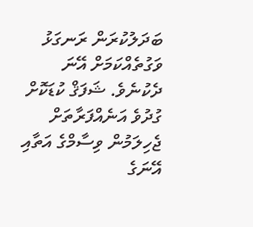ބަދަލުކުރަން ރަނގަޅު ވަގުތެއްކަމަށް އޭނަ ދެކުނެވެ. ޝަފަޤް ކުޑަކޮށް ގުދުވެ އަނެއްފަރާތަށް ޖެހިލަމުން ވިސާމްގެ އަތާއި އޭނަގެ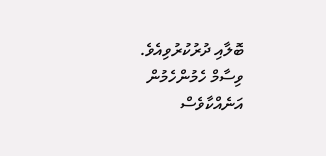ބޮލާއި ދުރުކުރުވިއެވެ. ވިސާމް ހެމުންހެމުން އަނެއްކާވެސް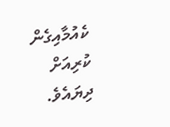ކެއުމާއިގެން ކުރިއަށް ދިޔައެވެ.